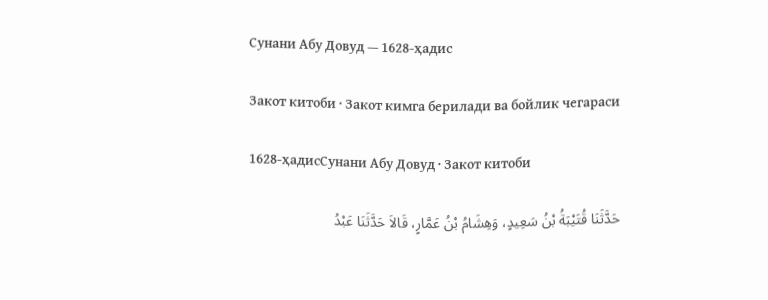Сунани Абу Довуд — 1628-ҳадис

Закот китоби · Закот кимга берилади ва бойлик чегараси

1628-ҳадисСунани Абу Довуд · Закот китоби

حَدَّثَنَا قُتَيْبَةُ بْنُ سَعِيدٍ، وَهِشَامُ بْنُ عَمَّارٍ، قَالاَ حَدَّثَنَا عَبْدُ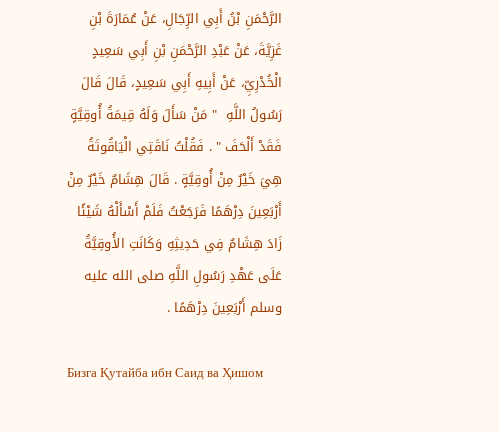الرَّحْمَنِ بْنُ أَبِي الرِّجَالِ، عَنْ عُمَارَةَ بْنِ غَزِيَّةَ، عَنْ عَبْدِ الرَّحْمَنِ بْنِ أَبِي سَعِيدٍ الْخُدْرِيِّ، عَنْ أَبِيهِ أَبِي سَعِيدٍ، قَالَ قَالَ رَسُولُ اللَّهِ  " مَنْ سَأَلَ وَلَهُ قِيمَةُ أُوقِيَّةٍ فَقَدْ أَلْحَفَ " . فَقُلْتُ نَاقَتِي الْيَاقُوتَةُ هِيَ خَيْرٌ مِنْ أُوقِيَّةٍ . قَالَ هِشَامٌ خَيْرٌ مِنْ أَرْبَعِينَ دِرْهَمًا فَرَجَعْتُ فَلَمْ أَسْأَلْهُ شَيْئًا زَادَ هِشَامٌ فِي حَدِيثِهِ وَكَانَتِ الأُوقِيَّةُ عَلَى عَهْدِ رَسُولِ اللَّهِ صلى الله عليه وسلم أَرْبَعِينَ دِرْهَمًا .

Бизга Қутайба ибн Саид ва Ҳишом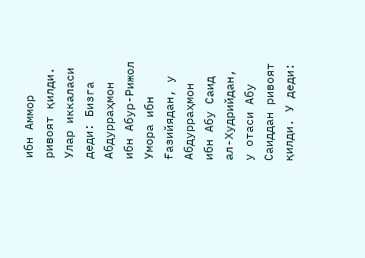ибн Аммор ривоят қилди. Улар иккаласи деди: Бизга Абдурраҳмон ибн Абур-Рижол Умора ибн Ғазийядан, у Абдурраҳмон ибн Абу Саид ал-Худрийдан, у отаси Абу Саиддан ривоят қилди. У деди: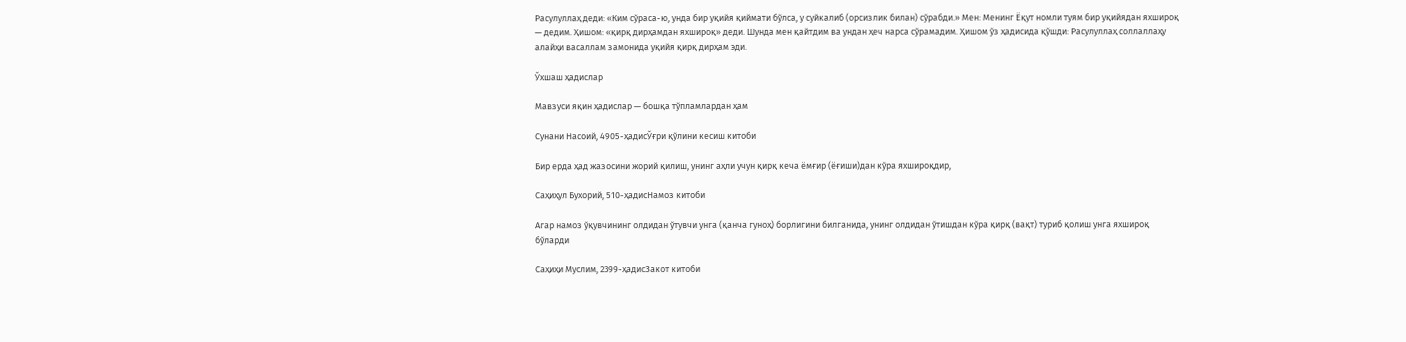Расулуллаҳ деди: «Ким сўраса-ю, унда бир уқийя қиймати бўлса, у суйкалиб (орсизлик билан) сўрабди.» Мен: Менинг Ёқут номли туям бир уқийядан яхшироқ — дедим. Ҳишом: «қирқ дирҳамдан яхшироқ» деди. Шунда мен қайтдим ва ундан ҳеч нарса сўрамадим. Ҳишом ўз ҳадисида қўшди: Расулуллаҳ соллаллаҳу алайҳи васаллам замонида уқийя қирқ дирҳам эди.

Ўхшаш ҳадислар

Мавзуси яқин ҳадислар — бошқа тўпламлардан ҳам

Сунани Насоий, 4905-ҳадисЎғри қўлини кесиш китоби

Бир ерда ҳад жазосини жорий қилиш, унинг аҳли учун қирқ кеча ёмғир (ёғиши)дан кўра яхшироқдир,

Саҳиҳул Бухорий, 510-ҳадисНамоз китоби

Агар намоз ўқувчининг олдидан ўтувчи унга (қанча гуноҳ) борлигини билганида, унинг олдидан ўтишдан кўра қирқ (вақт) туриб қолиш унга яхшироқ бўларди

Саҳиҳи Муслим, 2399-ҳадисЗакот китоби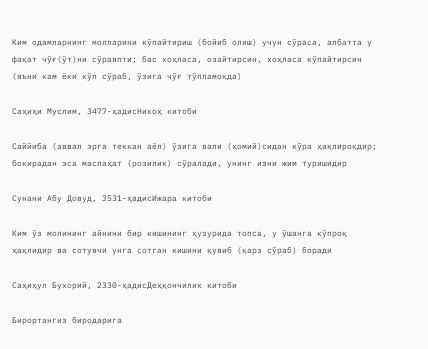Ким одамларнинг молларини кўпайтириш (бойиб олиш) учун сўраса, албатта у фақат чўғ(ўт)ни сўраяпти; бас хоҳласа, озайтирсин, хоҳласа кўпайтирсин (яъни кам ёки кўп сўраб, ўзига чўғ тўпламоқда)

Саҳиҳи Муслим, 3477-ҳадисНикоҳ китоби

Саййиба (аввал эрга теккан аёл) ўзига вали (ҳомий)сидан кўра ҳақлироқдир; бокирадан эса маслаҳат (розилик) сўралади, унинг изни жим туришидир

Сунани Абу Довуд, 3531-ҳадисИжара китоби

Ким ўз молининг айнини бир кишининг ҳузурида топса, у ўшанга кўпроқ ҳақлидир ва сотувчи унга сотган кишини қувиб (қарз сўраб) боради

Саҳиҳул Бухорий, 2330-ҳадисДеҳқончилик китоби

Бирортангиз биродарига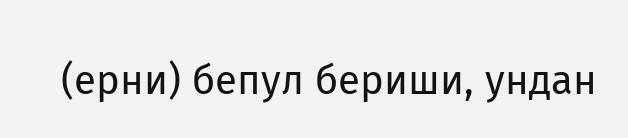(ерни) бепул бериши, ундан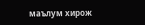маълум хирож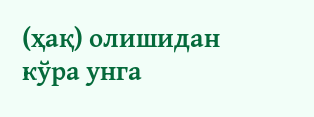(ҳақ) олишидан кўра унга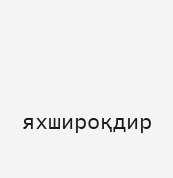яхшироқдир